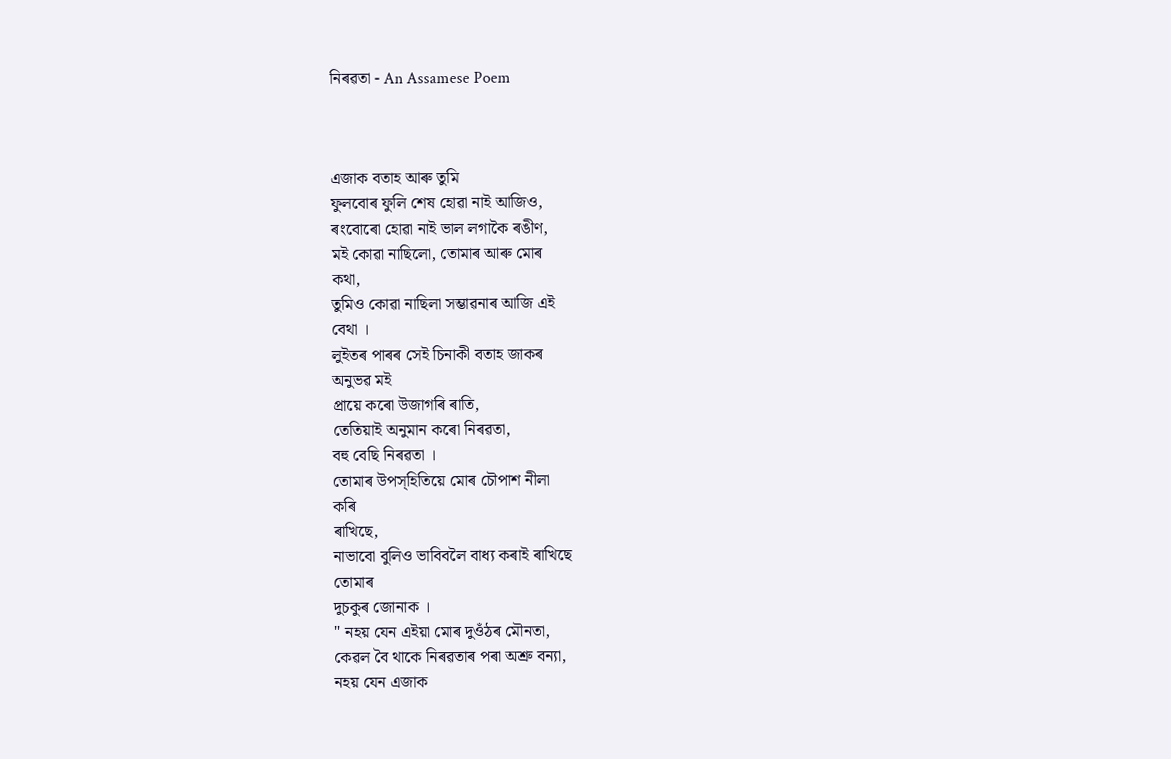নিৰৱতা - An Assamese Poem



এজাক বতাহ আৰু তুমি
ফুলবোৰ ফুলি শেষ হোৱা নাই আজিও,
ৰংবোৰো হোৱা নাই ভাল লগাকৈ ৰঙীণ,
মই কোৱা নাছিলো, তোমাৰ আৰু মোৰ
কথা,
তুমিও কোৱা নাছিলা সম্ভাৱনাৰ আজি এই
বেথা ।
লুইতৰ পাৰৰ সেই চিনাকী বতাহ জাকৰ
অনুভৱ মই
প্ৰায়ে কৰো উজাগৰি ৰাতি,
তেতিয়াই অনুমান কৰো নিৰৱতা,
বহু বেছি নিৰৱতা ।
তোমাৰ উপস্হিতিয়ে মোৰ চৌপাশ নীলা
কৰি
ৰাখিছে,
নাভাবো বুলিও ভাবিবলৈ বাধ্য কৰাই ৰাখিছে
তোমাৰ
দুচকুৰ জোনাক ।
" নহয় যেন এইয়া মোৰ দুওঁঠৰ মৌনতা,
কেৱল বৈ থাকে নিৰৱতাৰ পৰা অশ্ৰু বন্যা,
নহয় যেন এজাক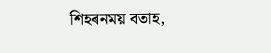শিহৰনময় বতাহ,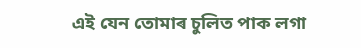এই যেন তোমাৰ চুলিত পাক লগা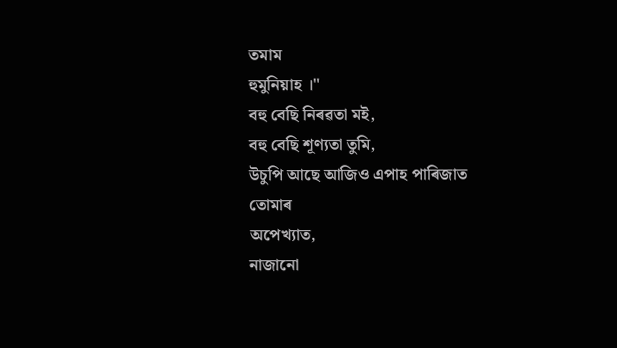তমাম
হুমুনিয়াহ ।"
বহু বেছি নিৰৱতা মই,
বহু বেছি শূণ্যতা তুমি,
উচুপি আছে আজিও এপাহ পাৰিজাত তোমাৰ
অপেখ্যাত,
নাজানো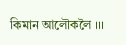কিমান আলৌকলৈ ।।।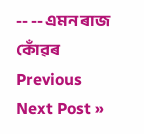-- -- এমন ৰাজ কোঁৱৰ
Previous
Next Post »